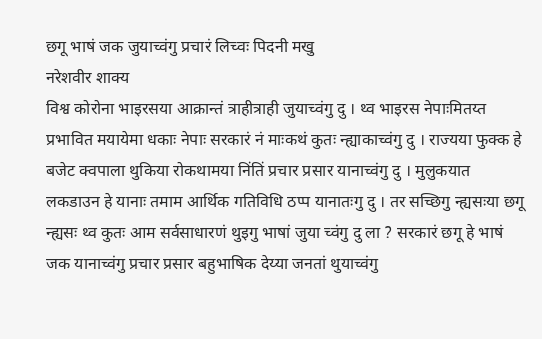छगू भाषं जक जुयाच्वंगु प्रचारं लिच्वः पिदनी मखु
नरेशवीर शाक्य
विश्व कोरोना भाइरसया आक्रान्तं त्राहीत्राही जुयाच्वंगु दु । थ्व भाइरस नेपाःमितय्त प्रभावित मयायेमा धकाः नेपाः सरकारं नं माःकथं कुतः न्ह्याकाच्वंगु दु । राज्यया फुक्क हे बजेट क्वपाला थुकिया रोकथामया निंतिं प्रचार प्रसार यानाच्वंगु दु । मुलुकयात लकडाउन हे यानाः तमाम आर्थिक गतिविधि ठप्प यानातःगु दु । तर सच्छिगु न्ह्यसःया छगू न्ह्यसः थ्व कुतः आम सर्वसाधारणं थुइगु भाषां जुया च्वंगु दु ला ? सरकारं छगू हे भाषं जक यानाच्वंगु प्रचार प्रसार बहुभाषिक देय्या जनतां थुयाच्वंगु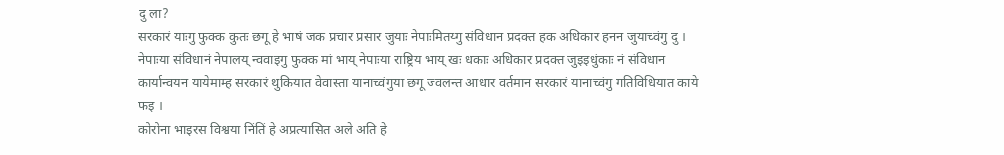दु ला?
सरकारं याःगु फुक्क कुतः छगू हे भाषं जक प्रचार प्रसार जुयाः नेपाःमितय्गु संविधान प्रदक्त हक अधिकार हनन जुयाच्वंगु दु । नेपाःया संविधानं नेपालय् न्ववाइगु फुक्क मां भाय् नेपाःया राष्ट्रिय भाय् खः धकाः अधिकार प्रदक्त जुइइधुंकाः नं संविधान कार्यान्वयन यायेमाम्ह सरकारं थुकियात वेवास्ता यानाच्वंगुया छगू ज्वलन्त आधार वर्तमान सरकारं यानाच्वंगु गतिविधियात काये फइ ।
कोरोना भाइरस विश्वया निंतिं हे अप्रत्यासित अले अति हे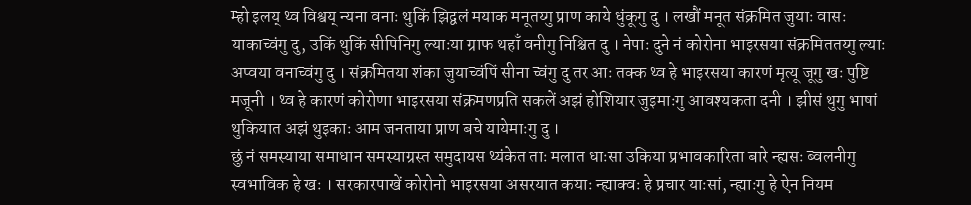म्हो इलय् थ्व विश्वय् न्यना वनाः थुकिं झिद्वलं मयाक मनूतय्गु प्राण काये धुंकूगु दु । लखौं मनूत संक्रमित जुयाः वासः याकाच्वंगु दु, उकिं थुकिं सीपिनिगु ल्याःया ग्राफ थहाँ वनीगु निश्चित दु । नेपाः दुने नं कोरोना भाइरसया संक्रमिततय्गु ल्याः अप्वया वनाच्वंगु दु । संक्रमितया शंका जुयाच्वंपिं सीना च्वंगु दु तर आः तक्क थ्व हे भाइरसया कारणं मृत्यू जूगु खः पुष्टि मजूनी । थ्व हे कारणं कोरोणा भाइरसया संक्रमणप्रति सकलें अझं होशियार जुइमाःगु आवश्यकता दनी । झीसं थुगु भाषां थुकियात अझं थुइकाः आम जनताया प्राण बचे यायेमाःगु दु ।
छुं नं समस्याया समाधान समस्याग्रस्त समुदायस थ्यंकेत ताः मलात धाःसा उकिया प्रभावकारिता बारे न्ह्यसः ब्वलनीगु स्वभाविक हे खः । सरकारपाखें कोरोनो भाइरसया असरयात कयाः न्ह्याक्वः हे प्रचार याःसां, न्ह्याःगु हे ऐन नियम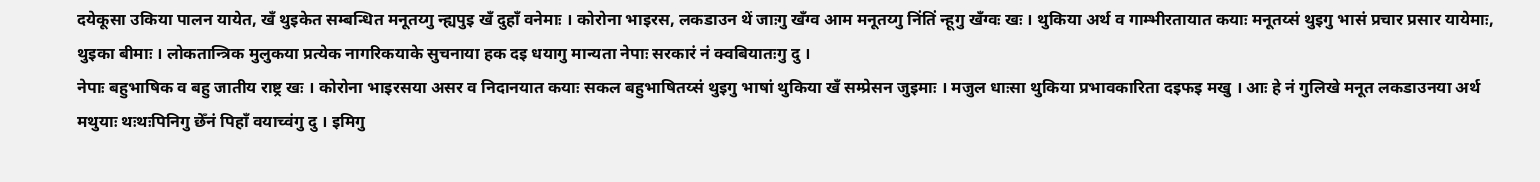दयेकूसा उकिया पालन यायेत, खँ थुइकेत सम्बन्धित मनूतय्गु न्ह्यपुइ खँ दुहाँ वनेमाः । कोरोना भाइरस, लकडाउन थें जाःगु खँग्व आम मनूतय्गु निंतिं न्हूगु खँग्वः खः । थुकिया अर्थ व गाम्भीरतायात कयाः मनूतय्सं थुइगु भासं प्रचार प्रसार यायेमाः, थुइका बीमाः । लोकतान्त्रिक मुलुकया प्रत्येक नागरिकयाके सुचनाया हक दइ धयागु मान्यता नेपाः सरकारं नं क्वबियातःगु दु ।
नेपाः बहुभाषिक व बहु जातीय राष्ट्र खः । कोरोना भाइरसया असर व निदानयात कयाः सकल बहुभाषितय्सं थुइगु भाषां थुकिया खँ सम्प्रेसन जुइमाः । मजुल धाःसा थुकिया प्रभावकारिता दइफइ मखु । आः हे नं गुलिखे मनूत लकडाउनया अर्थ मथुयाः थःथःपिनिगु छेँनं पिहाँ वयाच्वंगु दु । इमिगु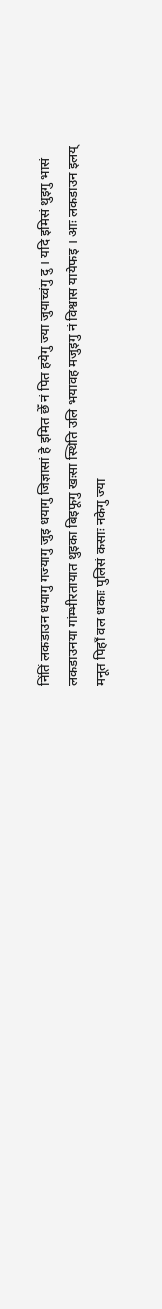निंतिं लकडाउन धयागु गज्यागु जुइ धयागु जिज्ञासां हे इमित छेँ नं पित हयेगु ज्या जुयाच्वंगु दु । यदि इमिसं थुइगु भासं लकडाउनया गांम्भीरतायात थुइका बिइफूगु खःसा स्थिति उलि भयावह मजुइगु नं विश्वास यायेफइ । आः लकडाउन इलय् मनूत पिहाँ वल धकाः पुलिसं कसाः नकेगु ज्या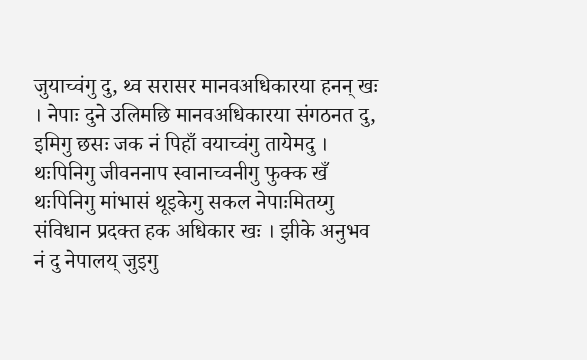जुयाच्वंगु दु, थ्व सरासर मानवअधिकारया हनन् खः । नेपाः दुने उलिमछि मानवअधिकारया संगठनत दु, इमिगु छसः जक नं पिहाँ वयाच्वंगु तायेमदु ।
थःपिनिगु जीवननाप स्वानाच्वनीगु फुक्क खँ थःपिनिगु मांभासं थूइकेगु सकल नेपाःमितय्गु संविधान प्रदक्त हक अधिकार खः । झीके अनुभव नं दु नेपालय् जुइगु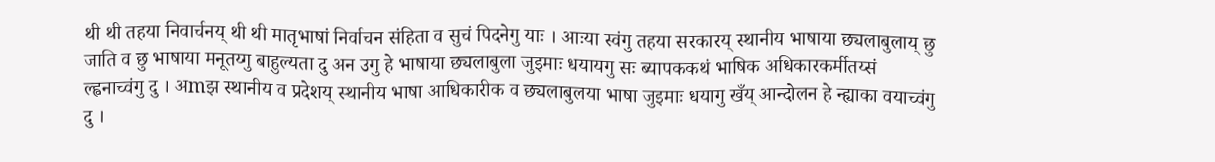थी थी तहया निवार्चनय् थी थी मातृभाषां निर्वाचन संहिता व सुचं पिदनेगु याः । आःया स्वंगु तहया सरकारय् स्थानीय भाषाया छ्यलाबुलाय् छु जाति व छु भाषाया मनूतय्गु बाहुल्यता दु अन उगु हे भाषाया छ्यलाबुला जुइमाः धयायगु सः ब्यापककथं भाषिक अधिकारकर्मीतय्सं ल्ह्वनाच्वंगु दु । अmझ स्थानीय व प्रदेशय् स्थानीय भाषा आधिकारीक व छ्यलाबुलया भाषा जुइमाः धयागु खँय् आन्दोलन हे न्ह्याका वयाच्वंगु दु ।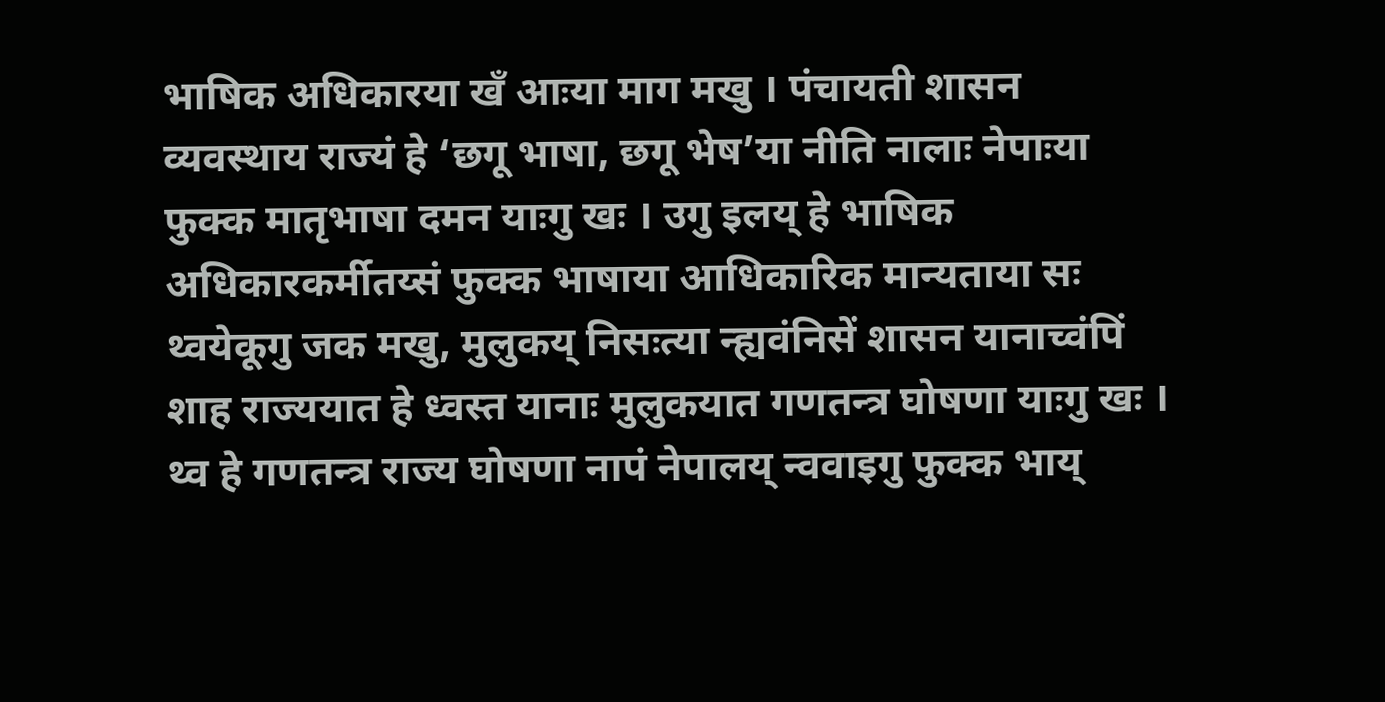भाषिक अधिकारया खँ आःया माग मखु । पंचायती शासन व्यवस्थाय राज्यं हे ‘छगू भाषा, छगू भेष’या नीति नालाः नेपाःया फुक्क मातृभाषा दमन याःगु खः । उगु इलय् हे भाषिक अधिकारकर्मीतय्सं फुक्क भाषाया आधिकारिक मान्यताया सः थ्वयेकूगु जक मखु, मुलुकय् निसःत्या न्ह्यवंनिसें शासन यानाच्वंपिं शाह राज्ययात हे ध्वस्त यानाः मुलुकयात गणतन्त्र घोषणा याःगु खः । थ्व हे गणतन्त्र राज्य घोषणा नापं नेपालय् न्ववाइगु फुक्क भाय्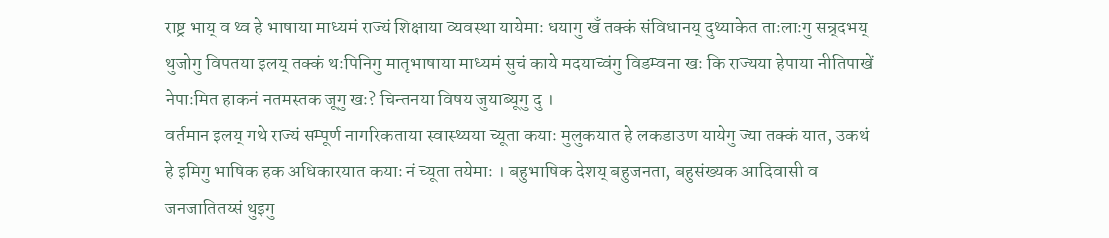राष्ट्र भाय् व थ्व हे भाषाया माध्यमं राज्यं शिक्षाया व्यवस्था यायेमाः धयागु खँ तक्कं संविधानय् दुथ्याकेत ताःलाःगु सन्र्दभय् थुजोगु विपतया इलय् तक्कं थःपिनिगु मातृभाषाया माध्यमं सुचं काये मदयाच्वंगु विडम्वना खः कि राज्यया हेपाया नीतिपाखें नेपाःमित हाकनं नतमस्तक जूगु खः? चिन्तनया विषय जुयाब्यूगु दु ।
वर्तमान इलय् गथे राज्यं सम्पूर्ण नागरिकताया स्वास्थ्यया च्यूता कयाः मुलुकयात हे लकडाउण यायेगु ज्या तक्कं यात, उकथं हे इमिगु भाषिक हक अधिकारयात कयाः नं च्यूता तयेमाः । बहुभाषिक देशय् बहुजनता, बहुसंख्यक आदिवासी व जनजातितय्सं थुइगु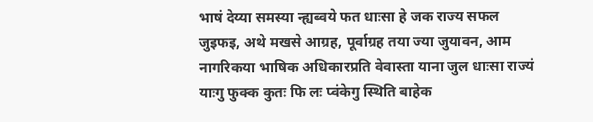भाषं देय्या समस्या न्ह्यब्वये फत धाःसा हे जक राज्य सफल जुइफइ, अथे मखसे आग्रह, पूर्वाग्रह तया ज्या जुयावन, आम नागरिकया भाषिक अधिकारप्रति वेवास्ता याना जुल धाःसा राज्यं याःगु फुक्क कुतः फि लः प्वंकेगु स्थिति बाहेक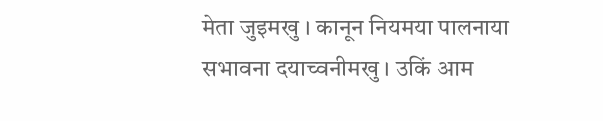मेता जुइमखु । कानून नियमया पालनाया सभावना दयाच्वनीमखु । उकिं आम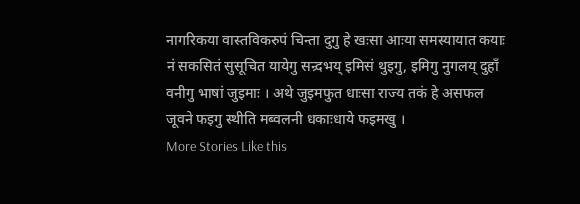नागरिकया वास्तविकरुपं चिन्ता दुगु हे खःसा आःया समस्यायात कयाः नं सकसितं सुसूचित यायेगु सन्र्दभय् इमिसं थुइगु, इमिगु नुगलय् दुहाँ वनीगु भाषां जुइमाः । अथे जुइमफुत धाःसा राज्य तकं हे असफल जूवने फइगु स्थीति मब्वलनी धकाःधाये फइमखु ।
More Stories Like this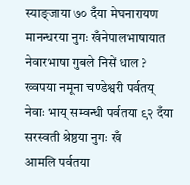स्याङ्जाया ७० दँया मेघनारायण मानन्धरया नुगः खँनेपालभाषायात नेवारभाषा गुबले निसें धाल ?
ख्वपया नमूना चण्डेश्वरी पर्वतय्
नेवाः भाय् सम्वन्धी पर्वतया ९२ दँया सरस्वती श्रेष्ठया नुगः खँ
आमलि पर्वतया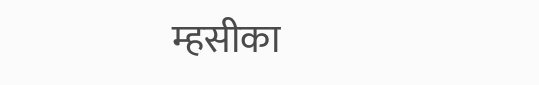म्हसीका